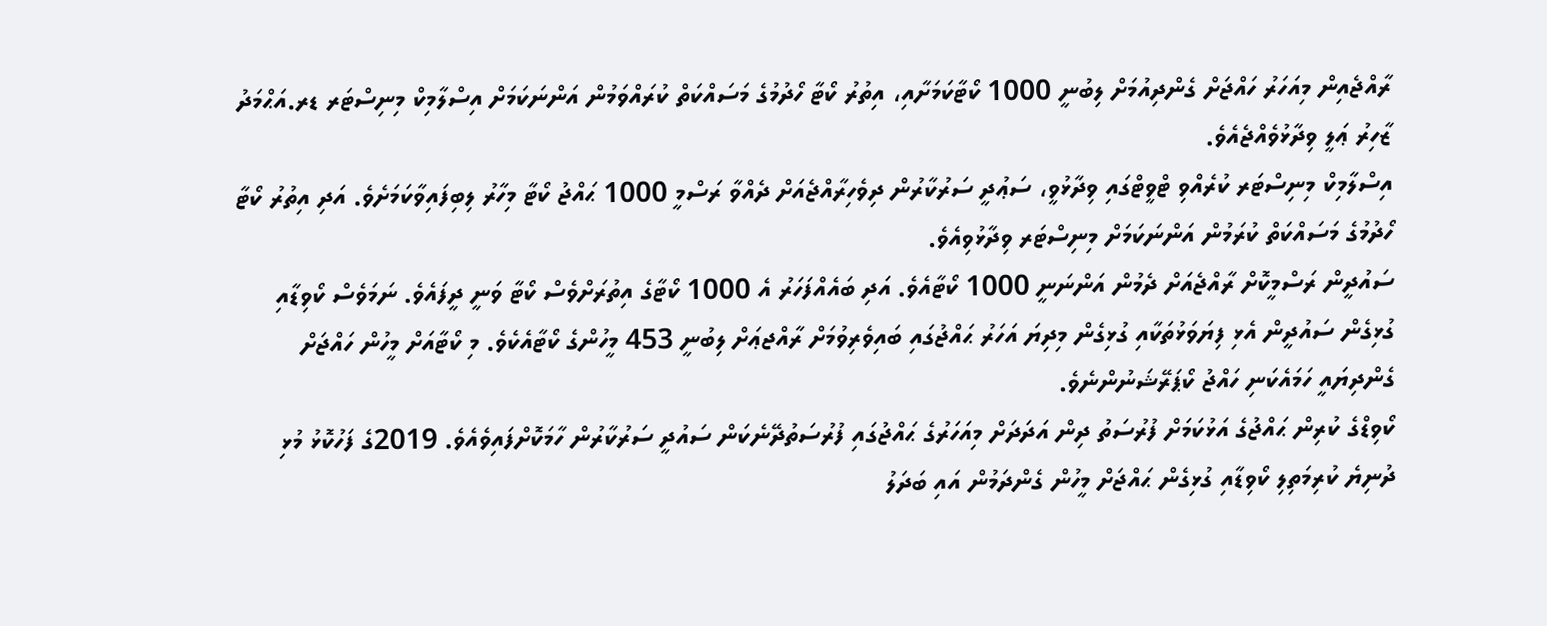ރާއްޖެއިން މިއަހަރު ހައްޖަށް ގެންދިއުމަށް ލިބުނީ 1000 ކޯޓާކަމަށާއި، އިތުރު ކޯޓާ ހޯދުމުގެ މަސައްކަތް ކުރައްވަމުން އަންނަކަމަށް އިސްލާމިކް މިނިސްޓަރ ޑރ.އަޙްމަދު ޒާހިރު ޢަލީ ވިދާޅުވެއްޖެއެވެ.
އިސްލާމިކް މިނިސްޓަރ ކުރެއްވި ޓްވީޓްގައި ވިދާޅުވީ، ސަޢުދީ ސަރުކާރުން ދިވެހިރާއްޖެއަށް ދެއްވާ ރަސްމީ 1000 ޙައްޖު ކޯޓާ މިހާރު ލިބިފައިވާކަމަށެވެ. އަދި އިތުރު ކޯޓާ ހޯދުމުގެ މަސައްކަތް ކުރަމުން އަންނަކަމަށް މިނިސްޓަރ ވިދާޅުވިއެވެ.
ސައުދީން ރަސްމީކޮށް ރާއްޖެއަށް ދެމުން އަންނަނީ 1000 ކޯޓާއެވެ. އަދި ބައެއްފަހަރު އެ 1000 ކޯޓާގެ އިތުރަށްވެސް ކޯޓާ ވަނީ ދީފައެވެ. ނަމަވެސް ކޯވިޑާއި ގުޅިގެން ސައުދީން އެޅި ފިޔަވަޅުތަކާއި ގުޅިގެން މިދިޔަ އަހަރު ޙައްޖުގައި ބައިވެރިވުމަށް ރާއްޖޢަށް ލިބުނީ 453 މީހުންގެ ކޯޓާއެކެވެ. މި ކޯޓާއަށް މީހުން ހައްޖަށް ގެންދިޔައީ ހަމައެކަނި ހައްޖު ކޯޕަރޭޝަނުންނެވެ.
ކޯވިޑްގެ ކުރިން ޙައްޖުގެ އަޅުކަމަށް ފުރުސަތު ދިން އަދަދަށް މިއަހަރުގެ ޙައްޖުގައި ފުރުސަތުދޭނެކަން ސައުދީ ސަރުކާރުން ހާމަކޮށްފައިވެއެވެ. 2019ގެ ފަހުކޮޅު މުޅި ދުނިޔެ ކުރިމަތިލި ކޯވިޑާއި ގުޅިގެން ޙައްޖަށް މީހުން ގެންދަމުން އައި ބަދަލު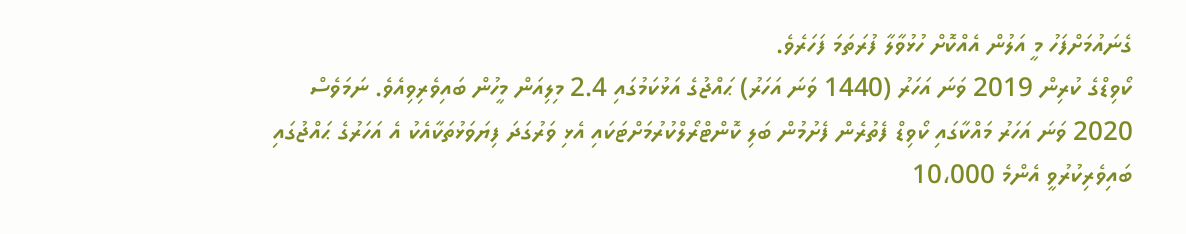ގެނައުމަށްފަހު މީ އަލުން އެއްކޮށް ހުޅުވާލާ ފުރަތަމަ ފަހަރެވެ.
ކޯވިޑްގެ ކުރިން 2019 ވަނަ އަހަރު (1440 ވަނަ އަހަރު) ޙައްޖުގެ އަޅުކަމުގައި 2.4 މިލިއަން މީހުން ބައިވެރިވިއެވެ. ނަމަވެސް 2020 ވަނަ އަހަރު މައްކާގައި ކޯވިޑް ފެތުރެން ފެށުމުން ބަލި ކޮންޓްރޯލްކުރުމަށްޓަކައި އެޅި ވަރުގަދަ ފިޔަވަޅުތަކާއެކު އެ އަހަރުގެ ޙައްޖުގައި ބައިވެރިކުރުވީ އެންމެ 10،000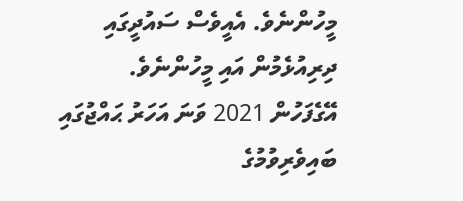މީހުންނެވެ. އެއީވެސް ސައުދީގައި ދިރިއުޅެމުން އައި މީހުންނެވެ.
އޭގެފަހުން 2021 ވަނަ އަހަރު ޙައްޖުގައި ބައިވެރިވުމުގެ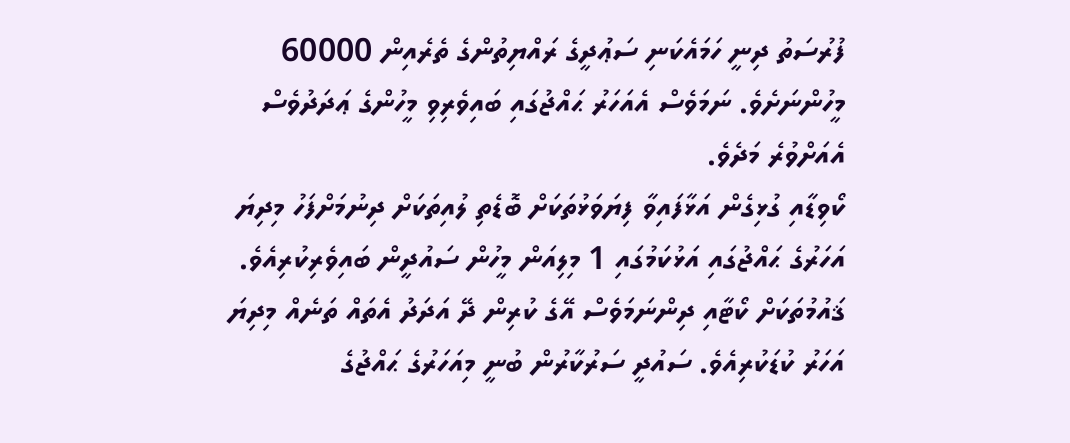ފުރުސަތު ދިނީ ހަމައެކަނި ސަޢުދީގެ ރައްޔިތުންގެ ތެރެއިން 60000 މީހުންނަށެވެ. ނަމަވެސް އެއަހަރު ޙައްޖުގައި ބައިވެރިވި މީހުންގެ ޢަދަދުވެސް އެއަށްވުރެ މަދެވެ.
ކޯވިޑާއި ގުޅިގެން އަޅާފައިވާ ފިޔަވަޅުތަކަށް ބޮޑެތި ލުއިތަކަށް ދިނުމަށްފަހު މިދިޔަ އަހަރުގެ ޙައްޖުގައި އަޅުކަމުގައި 1 މިލިއަން މީހުން ސައުދީން ބައިވެރިކުރިއެވެ. ޤައުމުތަކަށް ކޯޓާއި ދިންނަމަވެސް އޭގެ ކުރިން ދޭ އަދަދު އެތައް ތަނެއް މިދިޔަ އަހަރު ކުޑަކުރިއެވެ. ސައުދީ ސަރުކާރުން ބުނީ މިއަހަރުގެ ޙައްޖުގެ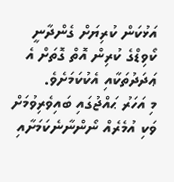އަޅުކަން ކުރިޔަށް ގެންދާނީ ކޯވިޑްގެ ކުރިން އޮތް ގޮތަށް އެ ޢަދަދުތަކާއި އެކުކަމަށެވެ.
މި އަހަރު ޙައްޖުގައި ބައިވެރިވުމަށް ވަކި އުމެރެއް ނޯންނާނެކަމަށާއި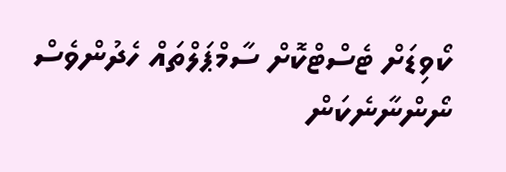ކޯވިޑަށް ޓެސްޓްކޮށް ސާމްޕަލްތައް ހެދުންވެސް ނޯންނާނެކަން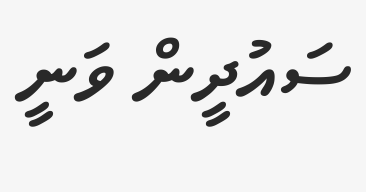ސައުދީން ވަނީ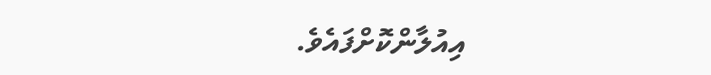އިއުލާންކޮށްފައެވެ.